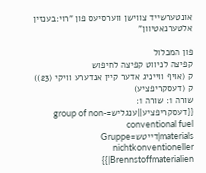אונטערשייד צווישן ווערסיעס פון "רוי:בענזין אלטערנאטיוון"

פון המכלול
קפיצה לניווט קפיצה לחיפוש
ק (אויף ווייניג אדער קיין אנדערע וויקי (23))
ק (דעסקריפציע)
שורה 1: שורה 1:
{{דעסקריפציע||ענגליש=group of non-conventional fuel materials|דייטש=Gruppe nichtkonventioneller Brennstoffmaterialien|}}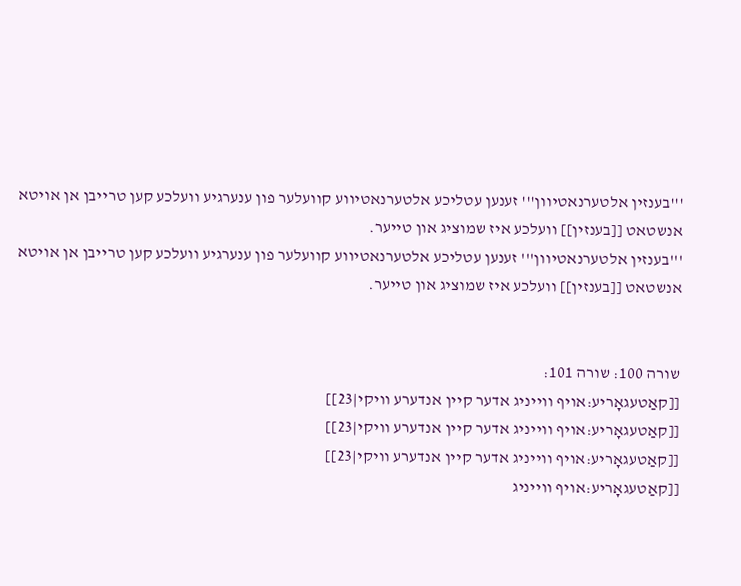'''בענזין אלטערנאטיוון''' זענען עטליכע אלטערנאטיווע קוועלער פון ענערגיע וועלכע קען טרייבן אן אויטא אנשטאט [[בענזין]] וועלכע איז שמוציג און טייער.
'''בענזין אלטערנאטיוון''' זענען עטליכע אלטערנאטיווע קוועלער פון ענערגיע וועלכע קען טרייבן אן אויטא אנשטאט [[בענזין]] וועלכע איז שמוציג און טייער.


שורה 100: שורה 101:
[[קאַטעגאָריע:אויף ווייניג אדער קיין אנדערע וויקי|23]]
[[קאַטעגאָריע:אויף ווייניג אדער קיין אנדערע וויקי|23]]
[[קאַטעגאָריע:אויף ווייניג אדער קיין אנדערע וויקי|23]]
[[קאַטעגאָריע:אויף ווייניג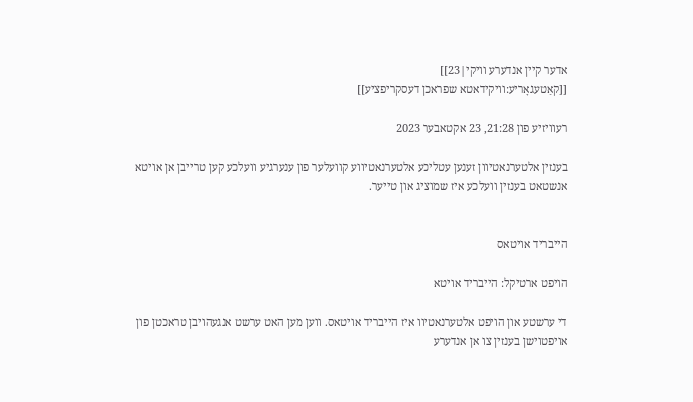אדער קיין אנדערע וויקי|23]]
[[קאַטעגאָריע:וויקידאטא שפראכן דעסקריפציע]]

רעוויזיע פון 21:28, 23 אקטאבער 2023

בענזין אלטערנאטיוון זענען עטליכע אלטערנאטיווע קוועלער פון ענערגיע וועלכע קען טרייבן אן אויטא אנשטאט בענזין וועלכע איז שמוציג און טייער.


הייבריד אויטאס

הויפט ארטיקל: הייבריד אויטא

די ערשטע און הויפט אלטערנאטיוו איז הייבריד אויטאס. ווען מען האט ערשט אנגעהויבן טראכטן פון אויפטוישן בענזין צו אן אנדערע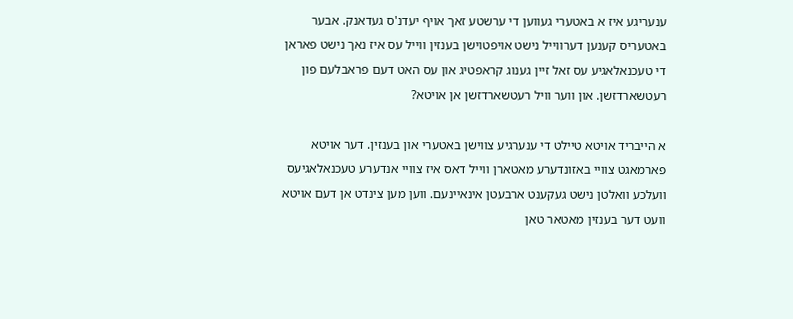ענעריגע איז א באטערי געווען די ערשטע זאך אויף יעדנ'ס געדאנק. אבער באטעריס קענען דערווייל נישט אויפטוישן בענזין ווייל עס איז נאך נישט פאראן די טעכנאלאגיע עס זאל זיין גענוג קראפטיג און עס האט דעם פראבלעם פון רעטשארדזשן. און ווער וויל רעטשארדזשן אן אויטא?

א הייבריד אויטא טיילט די ענערגיע צווישן באטערי און בענזין. דער אויטא פארמאגט צוויי באזונדערע מאטארן ווייל דאס איז צוויי אנדערע טעכנאלאגיעס וועלכע וואלטן נישט געקענט ארבעטן אינאיינעם. ווען מען צינדט אן דעם אויטא וועט דער בענזין מאטאר טאן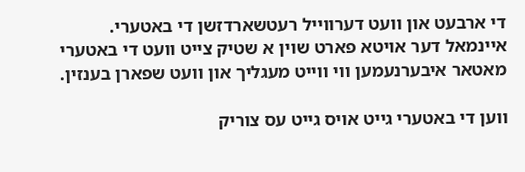די ארבעט און וועט דערווייל רעטשארדזשן די באטערי. איינמאל דער אויטא פארט שוין א שטיק צייט וועט די באטערי מאטאר איבערנעמען ווי ווייט מעגליך און וועט שפארן בענזין.

ווען די באטערי גייט אויס גייט עס צוריק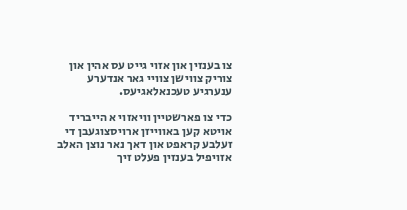צו בענזין און אזוי גייט עס אהין און צוריק צווישן צוויי גאר אנדערע ענערגיע טעכנאלאגיעס.

כדי צו פארשטיין וויאזוי א הייבריד אויטא קען באווייזן ארויסצוגעבן די זעלבע קראפט און דאך נאר נוצן האלב אזויפיל בענזין פעלט זיך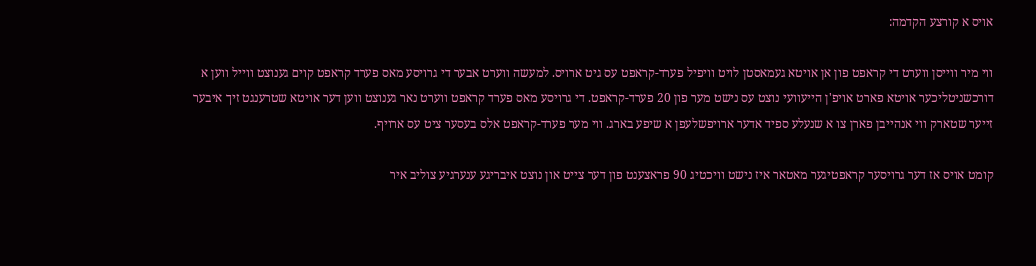אויס א קורצע הקדמה:

ווי מיר ווייסן ווערט די קראפט פון אן אויטא געמאסטן לויט וויפיל פערד-קראפט עס גיט ארויס. למעשה ווערט אבער די גרויסע מאס פערד קראפט קוים גענוצט ווייל ווען א דורכשניטליכער אויטא פארט אויפ'ן הייעוועי נוצט עס נישט מער פון 20 פערד-קראפט. די גרויסע מאס פערד קראפט ווערט נאר גענוצט ווען דער אויטא שטרענגט זיך איבער זייער שטארק ווי אנהייבן פארן צו א שנעלע ספיד אדער ארויפשלעפן א שיפע בארג. ווי מער פערד-קראפט אלס בעסער ציט עס ארויף.

קומט אויס אז דער גרויסער קראפטיגער מאטאר איז נישט וויכטיג 90 פראצענט פון דער צייט און נוצט איבריגע ענערגיע צוליב איר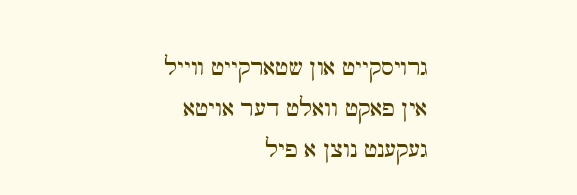גרויסקייט און שטארקייט ווייל אין פאקט וואלט דער אויטא געקענט נוצן א פיל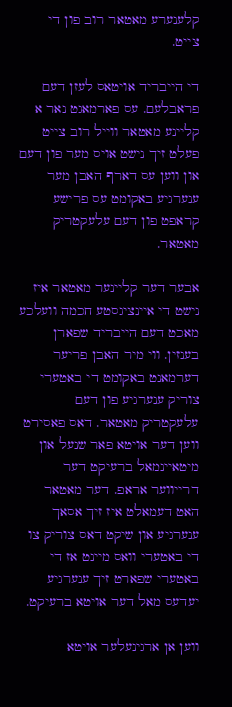קלענערע מאטאר רוב פון די צייט.

די הייבריד אויטאס לעזן דעם פראבלעם. עס פארמאגט נאר א קליינע מאטאר ווייל רוב צייט פעלט זיך נישט אויס מער פון דעם און ווען עס דארף האבן מער ענערגיע באקומט עס פרישע קראפט פון דעם עלעקטריק מאטאר.

אבער דער קליינער מאטאר איז נישט די איינציגסטע חכמה וועלכע מאכט דעם הייבריד שפארן בענזין. ווי מיר האבן פריער דערמאנט באקומט די באטערי צוריק ענערגיע פון דעם עלעקטריק מאטאר. דאס פאסירט ווען דער אויטא פאר שנעל און מיטאיינמאל ברעיקט דער דרייווער אראפ. דער מאטאר האט דעמאלט איז זיך אסאך ענערגיע און שיקט דאס צוריק צו די באטערי וואס מיינט אז די באטערי שפארט זיך ענערגיע יעדעס מאל דער אויטא ברעיקט.

ווען אן ארגינעלער אויטא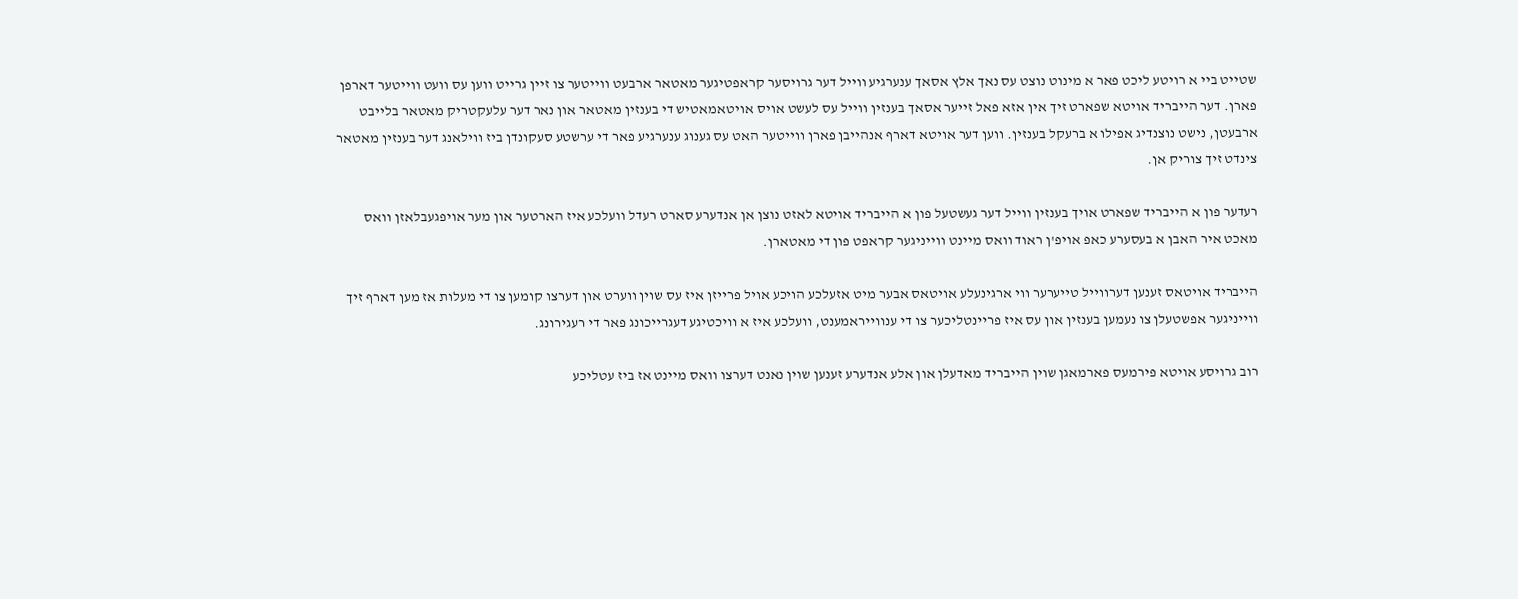שטייט ביי א רויטע ליכט פאר א מינוט נוצט עס נאך אלץ אסאך ענערגיע ווייל דער גרויסער קראפטיגער מאטאר ארבעט ווייטער צו זיין גרייט ווען עס וועט ווייטער דארפן פארן. דער הייבריד אויטא שפארט זיך אין אזא פאל זייער אסאך בענזין ווייל עס לעשט אויס אויטאמאטיש די בענזין מאטאר און נאר דער עלעקטריק מאטאר בלייבט ארבעטן, נישט נוצנדיג אפילו א ברעקל בענזין. ווען דער אויטא דארף אנהייבן פארן ווייטער האט עס גענוג ענערגיע פאר די ערשטע סעקונדן ביז ווילאנג דער בענזין מאטאר צינדט זיך צוריק אן.

רעדער פון א הייבריד שפארט אויך בענזין ווייל דער געשטעל פון א הייבריד אויטא לאזט נוצן אן אנדערע סארט רעדל וועלכע איז הארטער און מער אויפגעבלאזן וואס מאכט איר האבן א בעסערע כאפ אויפ'ן ראוד וואס מיינט ווייניגער קראפט פון די מאטארן.

הייבריד אויטאס זענען דערווייל טייערער ווי ארגינעלע אויטאס אבער מיט אזעלכע הויכע אויל פרייזן איז עס שוין ווערט און דערצו קומען צו די מעלות אז מען דארף זיך ווייניגער אפשטעלן צו נעמען בענזין און עס איז פריינטליכער צו די ענווייראמענט, וועלכע איז א וויכטיגע דעגרייכונג פאר די רעגירונג.

רוב גרויסע אויטא פירמעס פארמאגן שוין הייבריד מאדעלן און אלע אנדערע זענען שוין נאנט דערצו וואס מיינט אז ביז עטליכע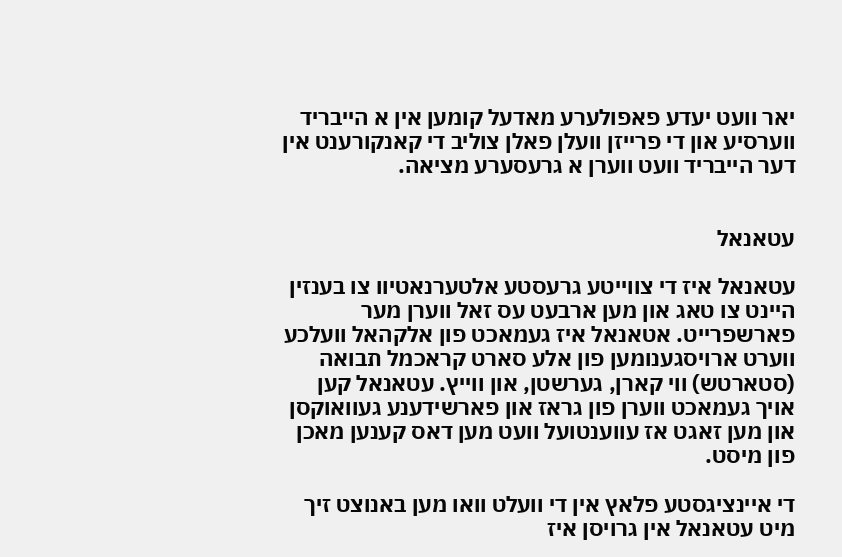יאר וועט יעדע פאפולערע מאדעל קומען אין א הייבריד ווערסיע און די פרייזן וועלן פאלן צוליב די קאנקורענט אין דער הייבריד וועט ווערן א גרעסערע מציאה.


עטאנאל

עטאנאל איז די צווייטע גרעסטע אלטערנאטיוו צו בענזין היינט צו טאג און מען ארבעט עס זאל ווערן מער פארשפרייט. אטאנאל איז געמאכט פון אלקהאל וועלכע ווערט ארויסגענומען פון אלע סארט קראכמל תבואה (סטארטש) ווי קארן, גערשטן, און ווייץ. עטאנאל קען אויך געמאכט ווערן פון גראז און פארשידענע געוואוקסן און מען זאגט אז עווענטועל וועט מען דאס קענען מאכן פון מיסט.

די איינציגסטע פלאץ אין די וועלט וואו מען באנוצט זיך מיט עטאנאל אין גרויסן איז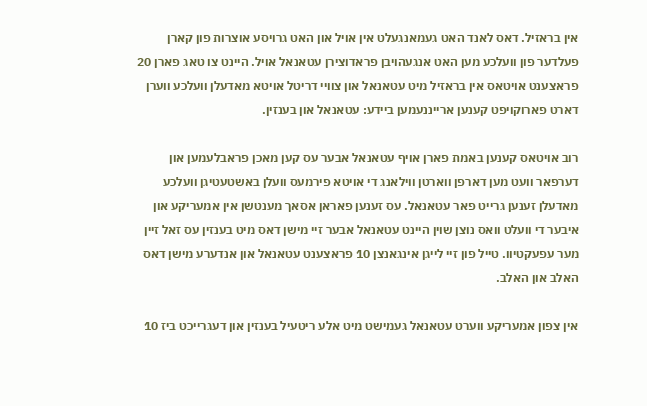אין בראזיל. דאס לאנד האט געמאנגעלט אין אויל און האט גרויסע אוצרות פון קארן פעלדער פון וועלכע מען האט אנגעהויבן פראדוצירן עטאנאל אויל. היינט צו טאג פארן 20 פראצענט אויטאס אין בראזיל מיט עטאנאל און צוויי דריטל אויטא מאדעלן וועלכע ווערן דארט פארוקויפט קענען ארייננעמען ביידע: עטאנאל און בענזין.

רוב אויטאס קענען באמת פארן אויף עטאנאל אבער עס קען מאכן פראבלעמען און דערפאר וועט מען דארפן ווארטן ווילאנג די אויטא פירמעס וועלן באשטעטיגן וועלכע מאדעלן זענען גרייט פאר עטאנאל. עס זענען פאראן אסאך מענטשן אין אמעריקע און איבער די וועלט וואס נוצן שוין היינט עטאנאל אבער זיי מישן דאס מיט בענזין עס זאל זיין מער עפעקטיוו. טייל פון זיי לייגן אינגאנצן 10 פראצענט עטאנאל און אנדערע מישן דאס האלב און האלב.

אין צפון אמעריקע ווערט עטאנאל געמישט מיט אלע ריטעיל בענזין און דעגרייכט ביז 10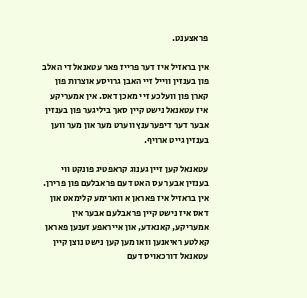פראצענט.

אין בראזיל איז דער פרייז פאר עטאנאל די האלב פון בענזין ווייל זיי האבן גרויסע אוצרות פון קארן פון וועלכע זיי מאכן דאס. אין אמעריקע איז עטאנאל נישט קיין סאך ביליגער פון בענזין אבער דער דיפערענץ ווערט מער און מער ווען בענזין גייט ארויף.

עטאנאל קען זיין גענוג קראפטיג פונקט ווי בענזין אבער עס האט דעם פראבלעם פון פרירן. אין בראזיל איז פאראן א ווארימע קלימאט און דאס איז נישט קיין פראבלעם אבער אין אמעריקע, קאנאדע, און אייראפע זענען פאראן קאלטע ראיאנען וואו מען קען נישט נוצן קיין עטאנאל דורכאויס דעם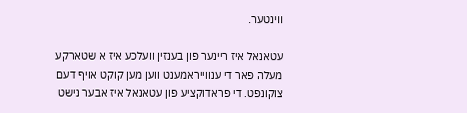ווינטער.

עטאנאל איז ריינער פון בענזין וועלכע איז א שטארקע מעלה פאר די ענווייראמענט ווען מען קוקט אויף דעם צוקונפט. די פראדוקציע פון עטאנאל איז אבער נישט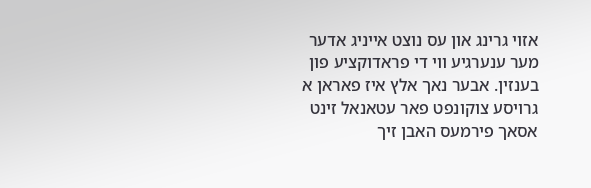אזוי גרינג און עס נוצט אייניג אדער מער ענערגיע ווי די פראדוקציע פון בענזין. אבער נאך אלץ איז פאראן א גרויסע צוקונפט פאר עטאנאל זינט אסאך פירמעס האבן זיך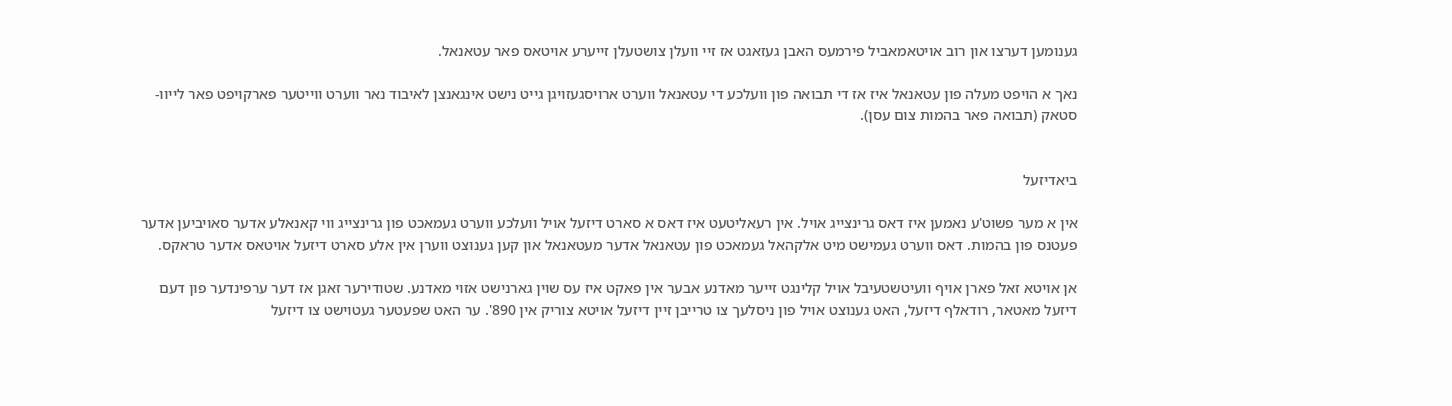גענומען דערצו און רוב אויטאמאביל פירמעס האבן געזאגט אז זיי וועלן צושטעלן זייערע אויטאס פאר עטאנאל.

נאך א הויפט מעלה פון עטאנאל איז אז די תבואה פון וועלכע די עטאנאל ווערט ארויסגעזויגן גייט נישט אינגאנצן לאיבוד נאר ווערט ווייטער פארקויפט פאר לייוו-סטאק (תבואה פאר בהמות צום עסן).


ביאדיזעל

אין א מער פשוט'ע נאמען איז דאס גרינצייג אויל. אין רעאליטעט איז דאס א סארט דיזעל אויל וועלכע ווערט געמאכט פון גרינצייג ווי קאנאלע אדער סאויביען אדער פעטנס פון בהמות. דאס ווערט געמישט מיט אלקהאל געמאכט פון עטאנאל אדער מעטאנאל און קען גענוצט ווערן אין אלע סארט דיזעל אויטאס אדער טראקס.

אן אויטא זאל פארן אויף וועיטשטעיבל אויל קלינגט זייער מאדנע אבער אין פאקט איז עס שוין גארנישט אזוי מאדנע. שטודירער זאגן אז דער ערפינדער פון דעם דיזעל מאטאר, רודאלף דיזעל, האט גענוצט אויל פון ניסלעך צו טרייבן זיין דיזעל אויטא צוריק אין 890'. ער האט שפעטער געטוישט צו דיזעל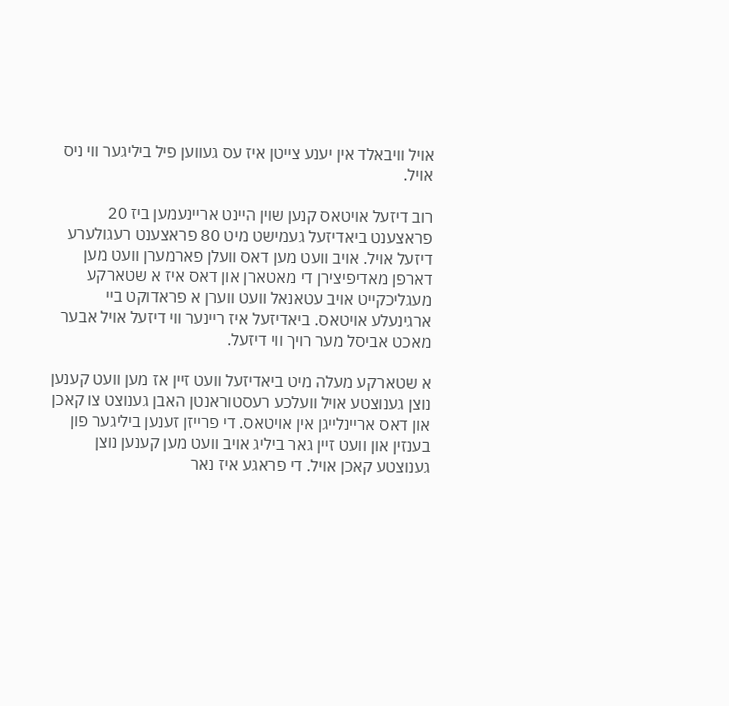אויל וויבאלד אין יענע צייטן איז עס געווען פיל ביליגער ווי ניס אויל.

רוב דיזעל אויטאס קנען שוין היינט אריינעמען ביז 20 פראצענט ביאדיזעל געמישט מיט 80 פראצענט רעגולערע דיזעל אויל. אויב וועט מען דאס וועלן פארמערן וועט מען דארפן מאדיפיצירן די מאטארן און דאס איז א שטארקע מעגליכקייט אויב עטאנאל וועט ווערן א פראדוקט ביי ארגינעלע אויטאס. ביאדיזעל איז ריינער ווי דיזעל אויל אבער מאכט אביסל מער רויך ווי דיזעל.

א שטארקע מעלה מיט ביאדיזעל וועט זיין אז מען וועט קענען נוצן גענוצטע אויל וועלכע רעסטוראנטן האבן גענוצט צו קאכן און דאס אריינלייגן אין אויטאס. די פרייזן זענען ביליגער פון בענזין און וועט זיין גאר ביליג אויב וועט מען קענען נוצן גענוצטע קאכן אויל. די פראגע איז נאר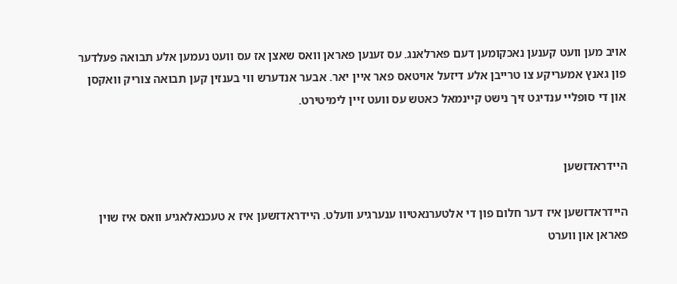אויב מען וועט קענען נאכקומען דעם פארלאנג. עס זענען פאראן וואס שאצן אז עס וועט נעמען אלע תבואה פעלדער פון גאנץ אמעריקע צו טרייבן אלע דיזעל אויטאס פאר איין יאר. אבער אנדערש ווי בענזין קען תבואה צוריק וואקסן און די סופליי ענדיגט זיך נישט קיינמאל כאטש עס וועט זיין לימיטירט.


היידראדזשען

היידראדזשען איז דער חלום פון די אלטערנאטיוו ענערגיע וועלט. היידראדזשען איז א טעכנאלאגיע וואס איז שוין פאראן און ווערט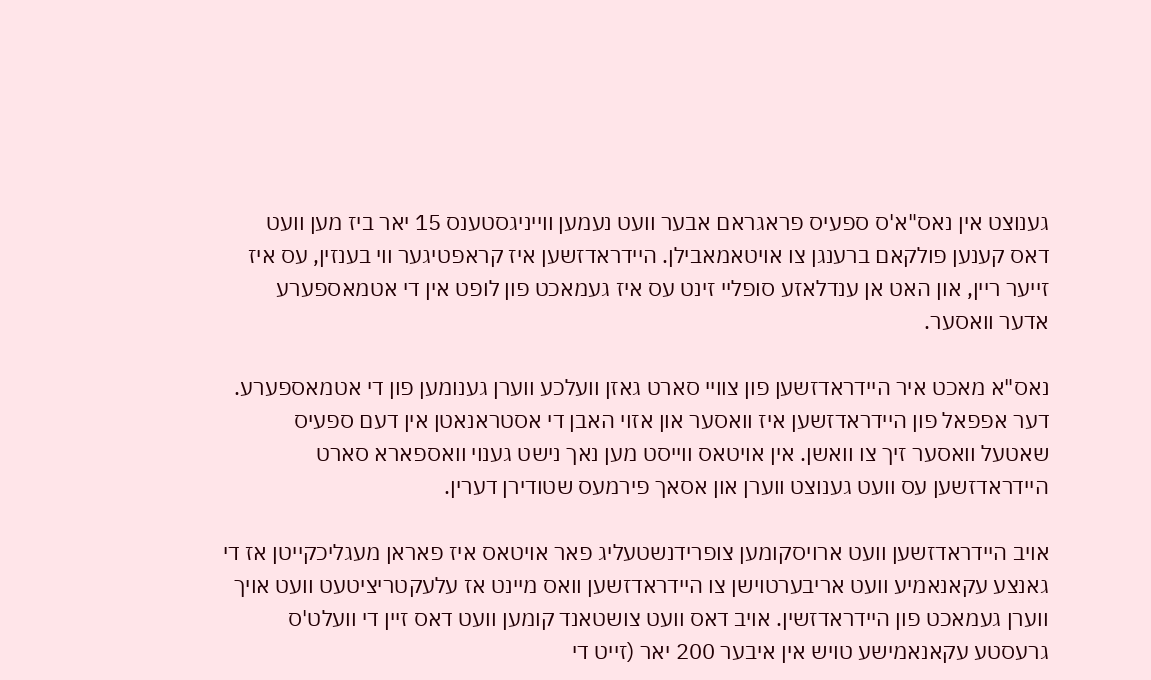גענוצט אין נאס"א'ס ספעיס פראגראם אבער וועט נעמען ווייניגסטענס 15 יאר ביז מען וועט דאס קענען פולקאם ברענגן צו אויטאמאבילן. היידראדזשען איז קראפטיגער ווי בענזין, עס איז זייער ריין, און האט אן ענדלאזע סופליי זינט עס איז געמאכט פון לופט אין די אטמאספערע אדער וואסער.

נאס"א מאכט איר היידראדזשען פון צוויי סארט גאזן וועלכע ווערן גענומען פון די אטמאספערע. דער אפפאל פון היידראדזשען איז וואסער און אזוי האבן די אסטראנאטן אין דעם ספעיס שאטעל וואסער זיך צו וואשן. אין אויטאס ווייסט מען נאך נישט גענוי וואספארא סארט היידראדזשען עס וועט גענוצט ווערן און אסאך פירמעס שטודירן דערין.

אויב היידראדזשען וועט ארויסקומען צופרידנשטעליג פאר אויטאס איז פאראן מעגליכקייטן אז די גאנצע עקאנאמיע וועט אריבערטוישן צו היידראדזשען וואס מיינט אז עלעקטריציטעט וועט אויך ווערן געמאכט פון היידראדזשין. אויב דאס וועט צושטאנד קומען וועט דאס זיין די וועלט'ס גרעסטע עקאנאמישע טויש אין איבער 200 יאר (זייט די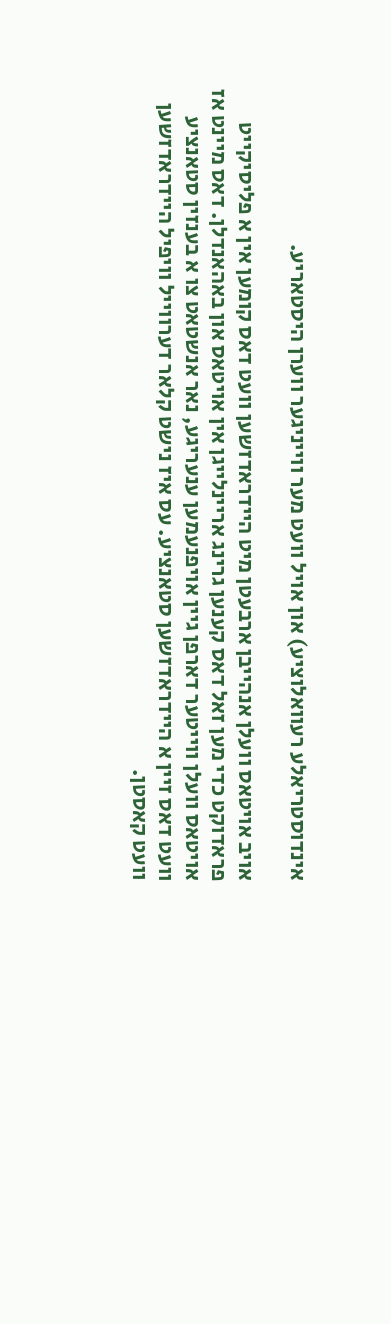אינדוסטריאלע רעוואלוציע) און אויל וועט מער ווייניגער ווערן היסטאריע.

אויב אויטאס וועלן אנהייבן ארבעטן מיט היידראדזשען וועט דאס קומען אין א פליסיקייט פראדוקט כדי מען זאל דאס קענען גרינג אריינלייגן אין אויטאס און באהאנדלן. דאס מיינט אז אויטאס וועלן ווייטער דארפן גיין אויפנעמען ענעריגע, נאר אנשטאט צו א בענזין סטאנציע וועט דאס זיין א היידראדזשען סטאנציע. עס איז נישט קלאר דערווייל וויפיל היידראדזשען וועט קאסטן.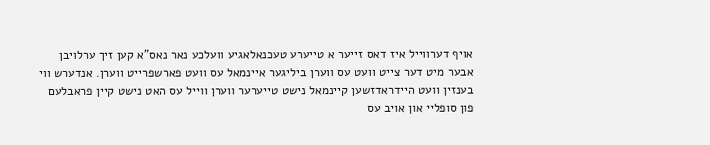אויף דערווייל איז דאס זייער א טייערע טעכנאלאגיע וועלכע נאר נאס"א קען זיך ערלויבן אבער מיט דער צייט וועט עס ווערן ביליגער איינמאל עס וועט פארשפרייט ווערן. אנדערש ווי בענזין וועט היידראדזשען קיינמאל נישט טייערער ווערן ווייל עס האט נישט קיין פראבלעם פון סופליי און אויב עס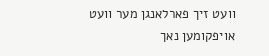וועט זיך פארלאנגן מער וועט אויפקומען נאך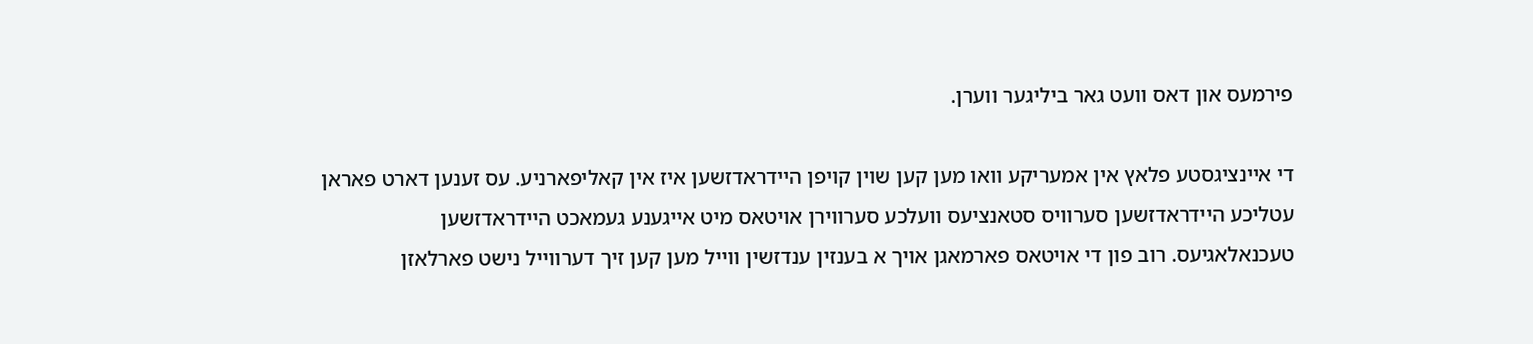פירמעס און דאס וועט גאר ביליגער ווערן.

די איינציגסטע פלאץ אין אמעריקע וואו מען קען שוין קויפן היידראדזשען איז אין קאליפארניע. עס זענען דארט פאראן עטליכע היידראדזשען סערוויס סטאנציעס וועלכע סערווירן אויטאס מיט אייגענע געמאכט היידראדזשען טעכנאלאגיעס. רוב פון די אויטאס פארמאגן אויך א בענזין ענדזשין ווייל מען קען זיך דערווייל נישט פארלאזן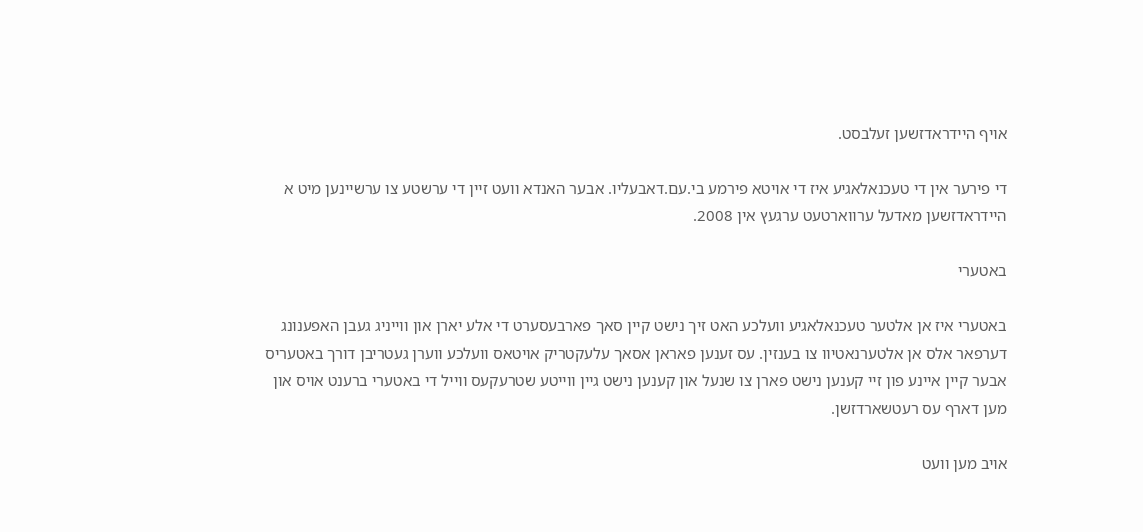אויף היידראדזשען זעלבסט.

די פירער אין די טעכנאלאגיע איז די אויטא פירמע בי.עם.דאבעליו. אבער האנדא וועט זיין די ערשטע צו ערשיינען מיט א היידראדזשען מאדעל ערווארטעט ערגעץ אין 2008.

באטערי

באטערי איז אן אלטער טעכנאלאגיע וועלכע האט זיך נישט קיין סאך פארבעסערט די אלע יארן און ווייניג געבן האפענונג דערפאר אלס אן אלטערנאטיוו צו בענזין. עס זענען פאראן אסאך עלעקטריק אויטאס וועלכע ווערן געטריבן דורך באטעריס אבער קיין איינע פון זיי קענען נישט פארן צו שנעל און קענען נישט גיין ווייטע שטרעקעס ווייל די באטערי ברענט אויס און מען דארף עס רעטשארדזשן.

אויב מען וועט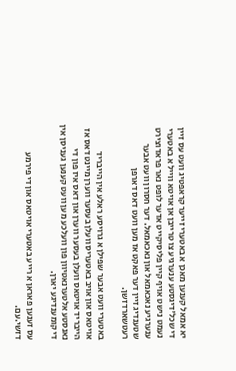יא אמאל קענען מאכן א באטערי זייער קראפטיג וועט עס זיין די שכל'דיגסטע ענערגיע צו טרייבן אן אויטא ווייל א באטערי נעמט נישט אויף קיין פליסיקייט אדער לופט נאר פראדוצירט ענערגיע נאכאמאל און נאכאמאל. דער חסרון וועט אבער שטענדיג זיין דער פאקט אז מען וועט דאס דארפן רעטשארדזשן.

באטערי וועט אבער שפילן א גרויסע ראלע אין הייבריד אויטאס און אויב באטעריס וועלן בעסער ווערן מיינט דאס אז הייבריד אויטאס וועלן בעסער ווערן און דאס איז פון די נאנסטע אלטערנאטיוון פון וועלכע מען וועט קענען געניסן אין די קומענדיגע יארן.

עס זענען פאראן א רייע באטערי אויטאס און די פירמע דזשי.עם.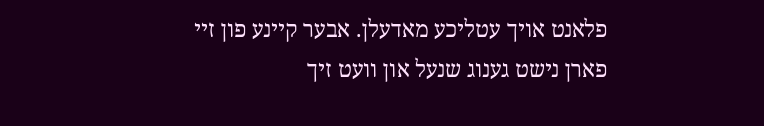פלאנט אויך עטליכע מאדעלן. אבער קיינע פון זיי פארן נישט גענוג שנעל און וועט זיך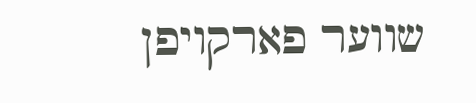שווער פארקויפן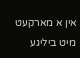אין א מארקעט מיט ביליגע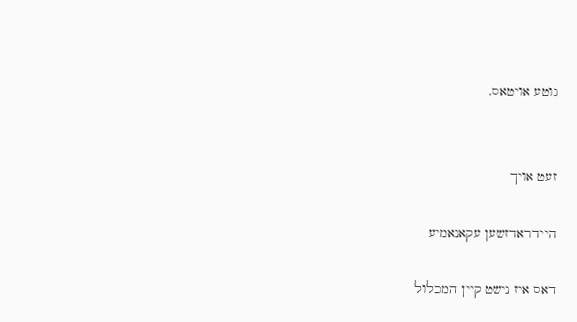גוטע אויטאס.


זעט אויך

היידראדזשען עקאנאמיע

דאס איז נישט קיין המכלול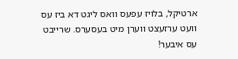ארטיקל, בלויז עפעס וואס ליגט דא ביז עס וועט ערזעצט ווערן מיט בעסערס. שרייבט עס איבער!